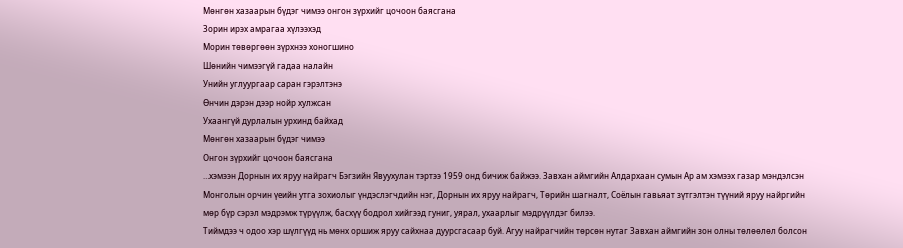Мөнгөн хазаарын бүдэг чимээ онгон зүрхийг цочоон баясгана
Зорин ирэх амрагаа хүлээхэд
Морин төвөргөөн зүрхнээ хоногшино
Шөнийн чимээгүй гадаа налайн
Унийн углуургаар саран гэрэлтэнэ
Өнчин дэрэн дээр нойр хулжсан
Ухаангүй дурлалын урхинд байхад
Мөнгөн хазаарын бүдэг чимээ
Онгон зүрхийг цочоон баясгана
…хэмээн Дорнын их яруу найрагч Бэгзийн Явуухулан тэртээ 1959 онд бичиж байжээ. Завхан аймгийн Алдархаан сумын Ар ам хэмээх газар мэндэлсэн Монголын орчин үеийн утга зохиолыг үндэслэгчдийн нэг, Дорнын их яруу найрагч, Төрийн шагналт, Соёлын гавьяат зүтгэлтэн түүний яруу найргийн мөр бүр сэрэл мэдрэмж түрүүлж, басхүү бодрол хийгээд гуниг, уярал, ухаарлыг мэдрүүлдэг билээ.
Тиймдээ ч одоо хэр шүлгүүд нь мөнх оршиж яруу сайхнаа дуурсгасаар буй. Агуу найрагчийн төрсөн нутаг Завхан аймгийн зон олны төлөөлөл болсон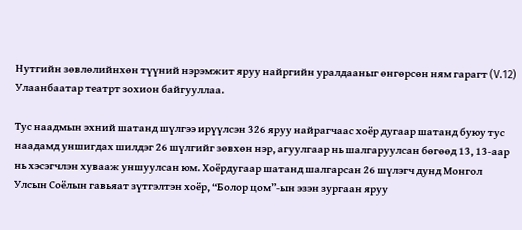Нутгийн зөвлөлийнхөн түүний нэрэмжит яруу найргийн уралдааныг өнгөрсөн ням гарагт (V.12) Улаанбаатар театрт зохион байгууллаа.

Тус наадмын эхний шатанд шүлгээ ирүүлсэн 326 яруу найрагчаас хоёр дугаар шатанд буюу тус наадамд уншигдах шилдэг 26 шүлгийг зөвхөн нэр, агуулгаар нь шалгаруулсан бөгөөд 13, 13-аар нь хэсэгчлэн хувааж уншуулсан юм. Хоёрдугаар шатанд шалгарсан 26 шүлэгч дунд Монгол Улсын Соёлын гавьяат зүтгэлтэн хоёр, “Болор цом”-ын эзэн зургаан яруу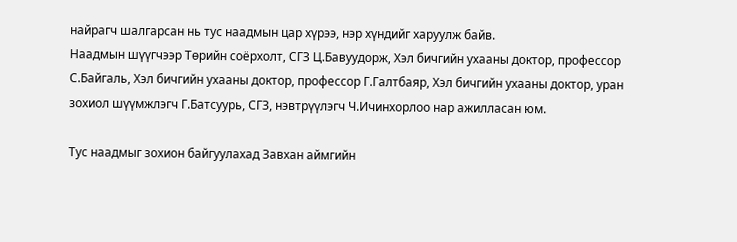найрагч шалгарсан нь тус наадмын цар хүрээ, нэр хүндийг харуулж байв.
Наадмын шүүгчээр Төрийн соёрхолт, СГЗ Ц.Бавуудорж, Хэл бичгийн ухааны доктор, профессор С.Байгаль, Хэл бичгийн ухааны доктор, профессор Г.Галтбаяр, Хэл бичгийн ухааны доктор, уран зохиол шүүмжлэгч Г.Батсуурь, СГЗ, нэвтрүүлэгч Ч.Ичинхорлоо нар ажилласан юм.

Тус наадмыг зохион байгуулахад Завхан аймгийн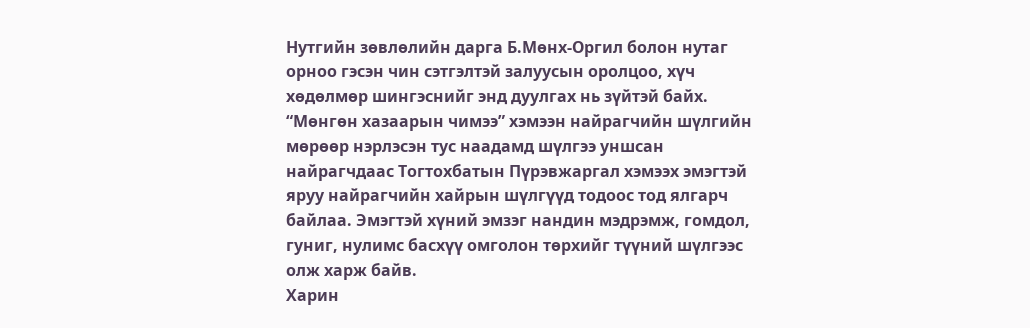Нутгийн зөвлөлийн дарга Б.Мөнх-Оргил болон нутаг орноо гэсэн чин сэтгэлтэй залуусын оролцоо, хүч хөдөлмөр шингэснийг энд дуулгах нь зүйтэй байх.
“Мөнгөн хазаарын чимээ” хэмээн найрагчийн шүлгийн мөрөөр нэрлэсэн тус наадамд шүлгээ уншсан найрагчдаас Тогтохбатын Пүрэвжаргал хэмээх эмэгтэй яруу найрагчийн хайрын шүлгүүд тодоос тод ялгарч байлаа. Эмэгтэй хүний эмзэг нандин мэдрэмж, гомдол, гуниг, нулимс басхүү омголон төрхийг түүний шүлгээс олж харж байв.
Харин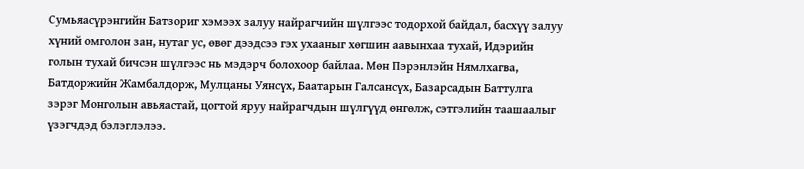Сумьяасүрэнгийн Батзориг хэмээх залуу найрагчийн шүлгээс тодорхой байдал, басхүү залуу хүний омголон зан, нутаг ус, өвөг дээдсээ гэх ухааныг хөгшин аавынхаа тухай, Идэрийн голын тухай бичсэн шүлгээс нь мэдэрч болохоор байлаа. Мөн Пэрэнлэйн Нямлхагва, Батдоржийн Жамбалдорж, Мулцаны Уянсүх, Баатарын Галсансүх, Базарсадын Баттулга зэрэг Монголын авьяастай, цогтой яруу найрагчдын шүлгүүд өнгөлж, сэтгэлийн таашаалыг үзэгчдэд бэлэглэлээ.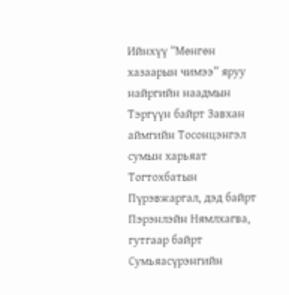Ийнхүү “Мөнгөн хазаарын чимээ” яруу найргийн наадмын Тэргүүн байрт Завхан аймгийн Тосонцэнгэл сумын харьяат Тогтохбатын Пүрэвжаргал, дэд байрт Пэрэнлэйн Нямлхагва, гутгаар байрт Сумьяасүрэнгийн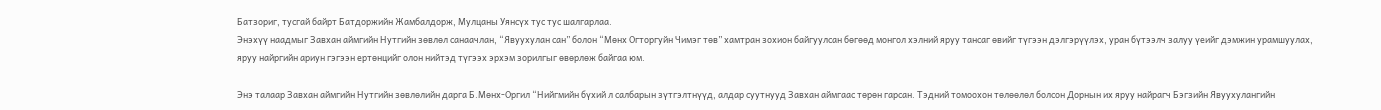Батзориг, тусгай байрт Батдоржийн Жамбалдорж, Мулцаны Уянсүх тус тус шалгарлаа.
Энэхүү наадмыг Завхан аймгийн Нутгийн зөвлөл санаачлан, “Явуухулан сан” болон “Мөнх Огторгуйн Чимэг төв” хамтран зохион байгуулсан бөгөөд монгол хэлний яруу тансаг өвийг түгээн дэлгэрүүлэх, уран бүтээлч залуу үеийг дэмжин урамшуулах, яруу найргийн ариун гэгээн ертөнцийг олон нийтэд түгээх эрхэм зорилгыг өвөрлөж байгаа юм.

Энэ талаар Завхан аймгийн Нутгийн зөвлөлийн дарга Б.Мөнх-Оргил “Нийгмийн бүхий л салбарын зүтгэлтнүүд, алдар суутнууд Завхан аймгаас төрөн гарсан. Тэдний томоохон төлөөлөл болсон Дорнын их яруу найрагч Бэгзийн Явуухулангийн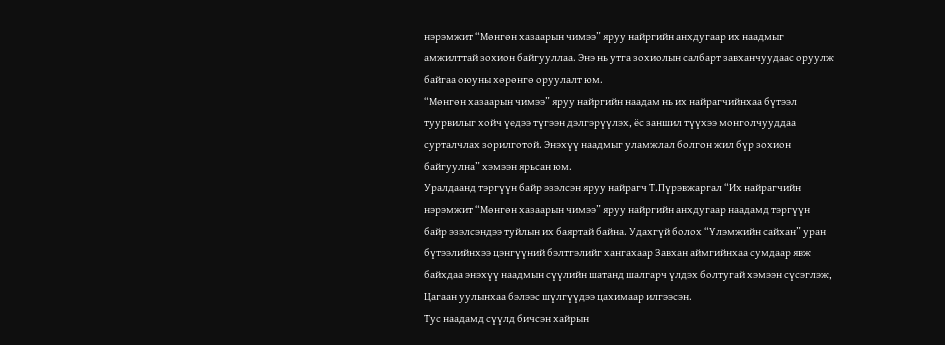нэрэмжит “Мөнгөн хазаарын чимээ” яруу найргийн анхдугаар их наадмыг амжилттай зохион байгууллаа. Энэ нь утга зохиолын салбарт завханчуудаас оруулж байгаа оюуны хөрөнгө оруулалт юм.
“Мөнгөн хазаарын чимээ” яруу найргийн наадам нь их найрагчийнхаа бүтээл туурвилыг хойч үедээ түгээн дэлгэрүүлэх, ёс заншил түүхээ монголчууддаа сурталчлах зорилготой. Энэхүү наадмыг уламжлал болгон жил бүр зохион байгуулна” хэмээн ярьсан юм.
Уралдаанд тэргүүн байр эзэлсэн яруу найрагч Т.Пүрэвжаргал “Их найрагчийн нэрэмжит “Мөнгөн хазаарын чимээ” яруу найргийн анхдугаар наадамд тэргүүн байр эзэлсэндээ туйлын их баяртай байна. Удахгүй болох “Үлэмжийн сайхан” уран бүтээлийнхээ цэнгүүний бэлтгэлийг хангахаар Завхан аймгийнхаа сумдаар явж байхдаа энэхүү наадмын сүүлийн шатанд шалгарч үлдэх болтугай хэмээн сүсэглэж, Цагаан уулынхаа бэлээс шүлгүүдээ цахимаар илгээсэн.
Тус наадамд сүүлд бичсэн хайрын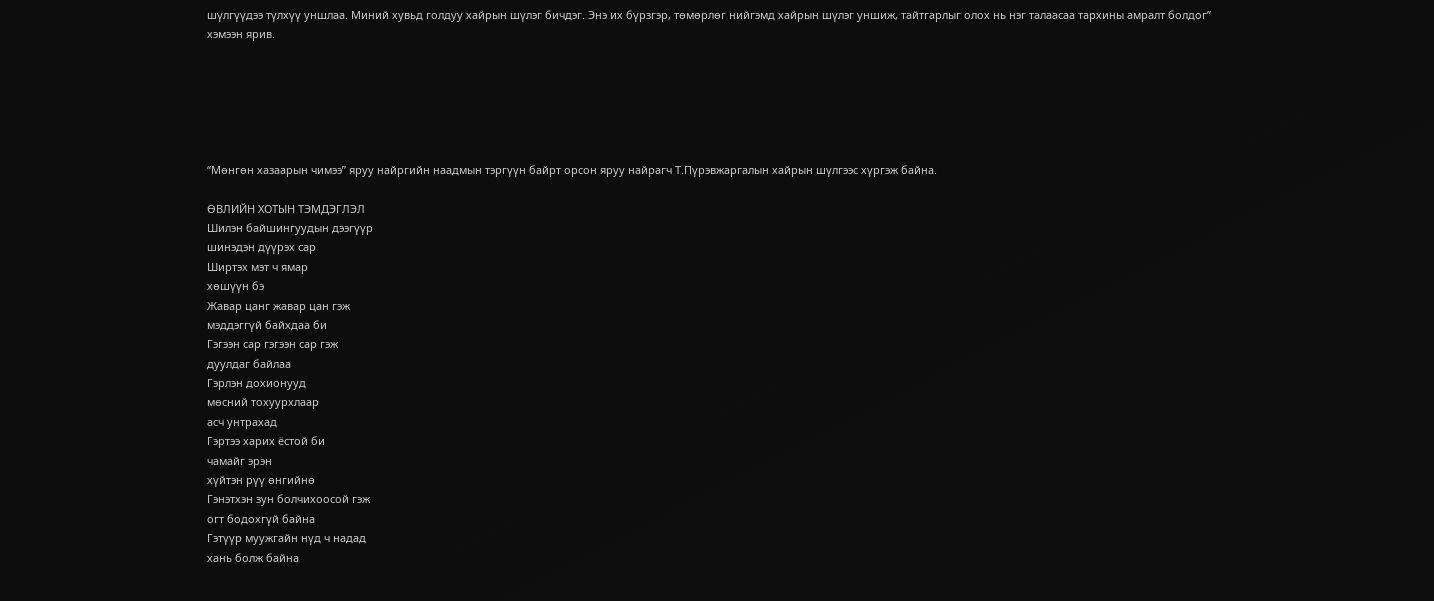шүлгүүдээ түлхүү уншлаа. Миний хувьд голдуу хайрын шүлэг бичдэг. Энэ их бүрзгэр, төмөрлөг нийгэмд хайрын шүлэг уншиж, тайтгарлыг олох нь нэг талаасаа тархины амралт болдог” хэмээн ярив.






“Мөнгөн хазаарын чимээ” яруу найргийн наадмын тэргүүн байрт орсон яруу найрагч Т.Пүрэвжаргалын хайрын шүлгээс хүргэж байна.

ӨВЛИЙН ХОТЫН ТЭМДЭГЛЭЛ
Шилэн байшингуудын дээгүүр
шинэдэн дүүрэх сар
Ширтэх мэт ч ямар
хөшүүн бэ
Жавар цанг жавар цан гэж
мэддэггүй байхдаа би
Гэгээн сар гэгээн сар гэж
дуулдаг байлаа
Гэрлэн дохионууд
мөсний тохуурхлаар
асч унтрахад
Гэртээ харих ёстой би
чамайг эрэн
хүйтэн рүү өнгийнө
Гэнэтхэн зун болчихоосой гэж
огт бодохгүй байна
Гэтүүр муужгайн нүд ч надад
хань болж байна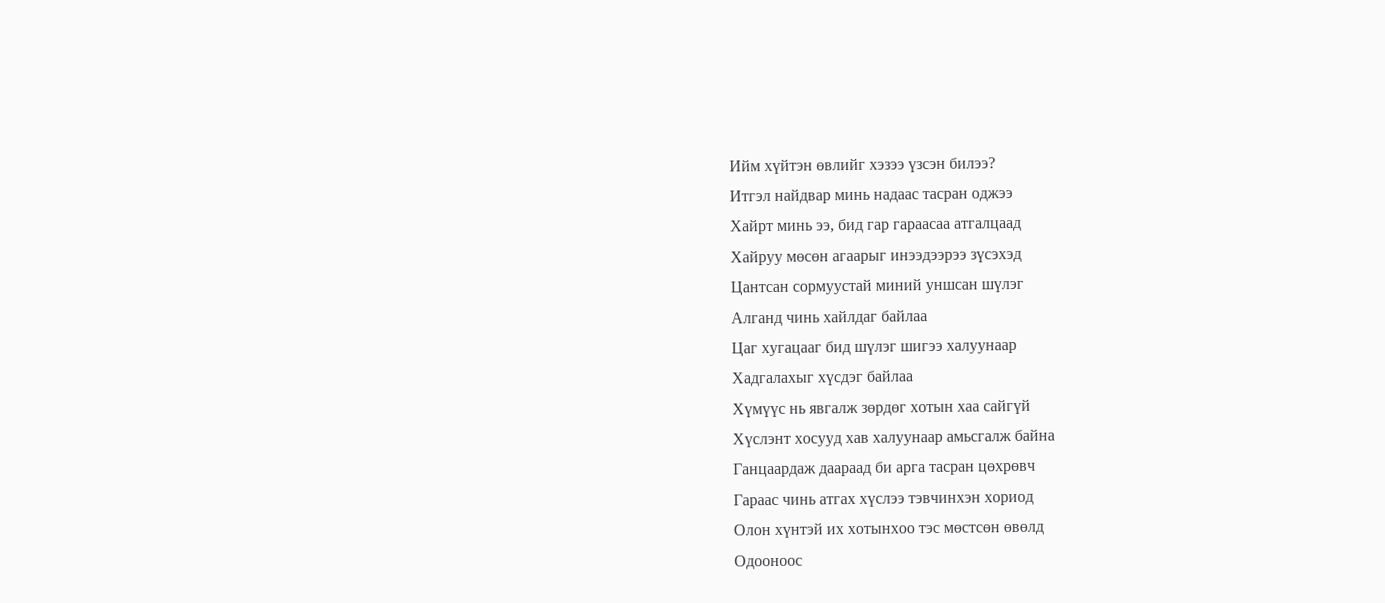Ийм хүйтэн өвлийг хэзээ үзсэн билээ?
Итгэл найдвар минь надаас тасран оджээ
Хайрт минь ээ, бид гар гараасаа атгалцаад
Хайруу мөсөн агаарыг инээдээрээ зүсэхэд
Цантсан сормуустай миний уншсан шүлэг
Алганд чинь хайлдаг байлаа
Цаг хугацааг бид шүлэг шигээ халуунаар
Хадгалахыг хүсдэг байлаа
Хүмүүс нь явгалж зөрдөг хотын хаа сайгүй
Хүслэнт хосууд хав халуунаар амьсгалж байна
Ганцаардаж даараад би арга тасран цөхрөвч
Гараас чинь атгах хүслээ тэвчинхэн хориод
Олон хүнтэй их хотынхоо тэс мөстсөн өвөлд
Одооноос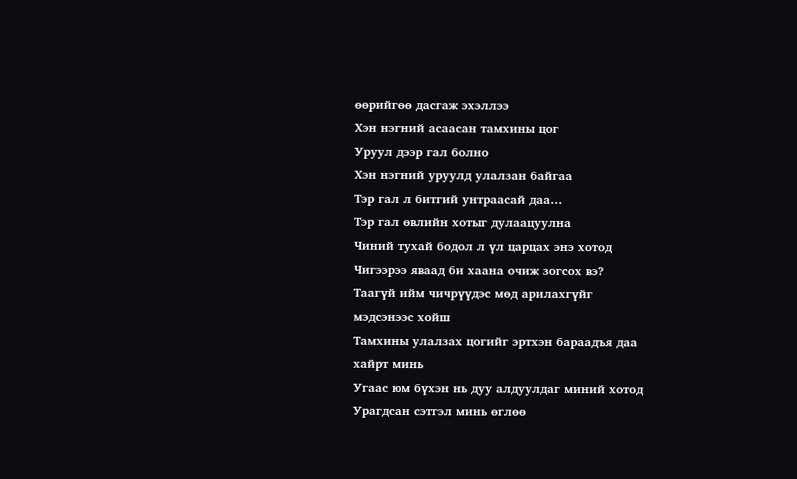өөрийгөө дасгаж эхэллээ
Хэн нэгний асаасан тамхины цог
Уруул дээр гал болно
Хэн нэгний уруулд улалзан байгаа
Тэр гал л битгий унтраасай даа…
Тэр гал өвлийн хотыг дулаацуулна
Чиний тухай бодол л үл царцах энэ хотод
Чигээрээ яваад би хаана очиж зогсох вэ?
Таагүй ийм чичрүүдэс мөд арилахгүйг
мэдсэнээс хойш
Тамхины улалзах цогийг эртхэн бараадъя даа
хайрт минь
Угаас юм бүхэн нь дуу алдуулдаг миний хотод
Урагдсан сэтгэл минь өглөө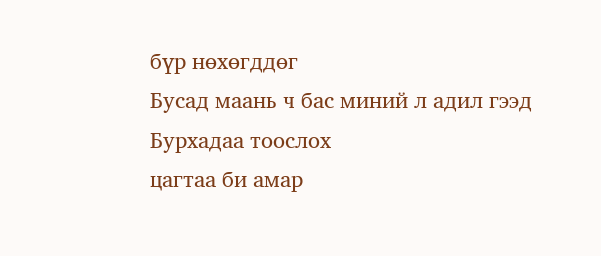бүр нөхөгддөг
Бусад маань ч бас миний л адил гээд
Бурхадаа тоослох
цагтаа би амар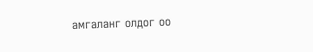амгаланг олдог оо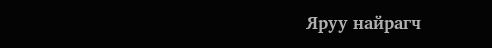Яруу найрагч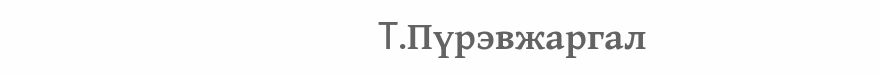T.Пүрэвжаргал